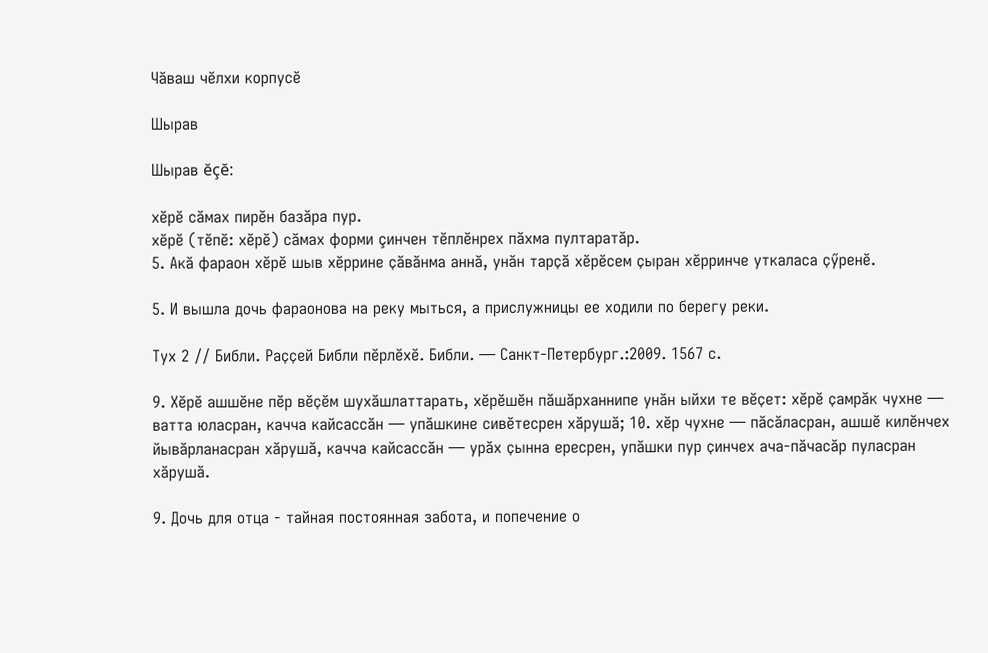Чӑваш чӗлхи корпусӗ

Шырав

Шырав ĕçĕ:

хӗрӗ сăмах пирĕн базăра пур.
хӗрӗ (тĕпĕ: хӗрӗ) сăмах форми çинчен тĕплĕнрех пăхма пултаратăр.
5. Акӑ фараон хӗрӗ шыв хӗррине ҫӑвӑнма аннӑ, унӑн тарҫӑ хӗрӗсем ҫыран хӗрринче уткаласа ҫӳренӗ.

5. И вышла дочь фараонова на реку мыться, а прислужницы ее ходили по берегу реки.

Тух 2 // Библи. Раҫҫей Библи пӗрлӗхӗ. Библи. — Санкт-Петербург.:2009. 1567 с.

9. Хӗрӗ ашшӗне пӗр вӗҫӗм шухӑшлаттарать, хӗрӗшӗн пӑшӑрханнипе унӑн ыйхи те вӗҫет: хӗрӗ ҫамрӑк чухне — ватта юласран, качча кайсассӑн — упӑшкине сивӗтесрен хӑрушӑ; 10. хӗр чухне — пӑсӑласран, ашшӗ килӗнчех йывӑрланасран хӑрушӑ, качча кайсассӑн — урӑх ҫынна ересрен, упӑшки пур ҫинчех ача-пӑчасӑр пуласран хӑрушӑ.

9. Дочь для отца - тайная постоянная забота, и попечение о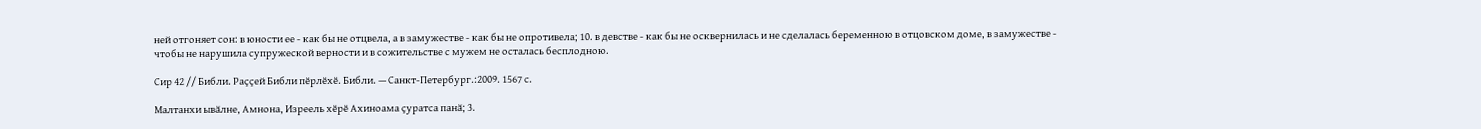ней отгоняет сон: в юности ее - как бы не отцвела, а в замужестве - как бы не опротивела; 10. в девстве - как бы не осквернилась и не сделалась беременною в отцовском доме, в замужестве - чтобы не нарушила супружеской верности и в сожительстве с мужем не осталась бесплодною.

Сир 42 // Библи. Раҫҫей Библи пӗрлӗхӗ. Библи. — Санкт-Петербург.:2009. 1567 с.

Малтанхи ывӑлне, Амнона, Изреель хӗрӗ Ахиноама ҫуратса панӑ; 3.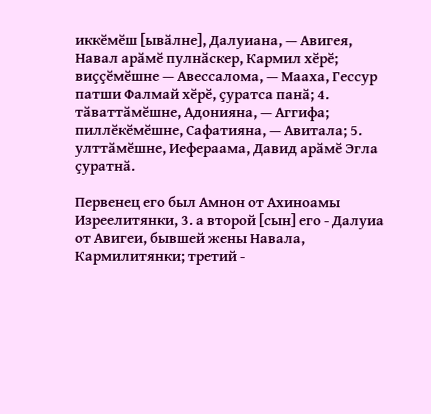иккӗмӗш [ывӑлне], Далуиана, — Авигея, Навал арӑмӗ пулнӑскер, Кармил хӗрӗ; виҫҫӗмӗшне — Авессалома, — Мааха, Гессур патши Фалмай хӗрӗ, ҫуратса панӑ; 4. тӑваттӑмӗшне, Адонияна, — Аггифа; пиллӗкӗмӗшне, Сафатияна, — Авитала; 5. улттӑмӗшне, Иефераама, Давид арӑмӗ Эгла ҫуратнӑ.

Первенец его был Амнон от Ахиноамы Изреелитянки, 3. а второй [сын] его - Далуиа от Авигеи, бывшей жены Навала, Кармилитянки; третий -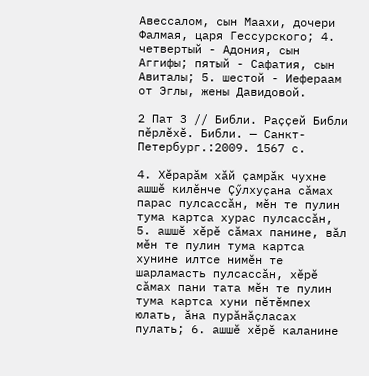Авессалом, сын Маахи, дочери Фалмая, царя Гессурского; 4. четвертый - Адония, сын Аггифы; пятый - Сафатия, сын Авиталы; 5. шестой - Иефераам от Эглы, жены Давидовой.

2 Пат 3 // Библи. Раҫҫей Библи пӗрлӗхӗ. Библи. — Санкт-Петербург.:2009. 1567 с.

4. Хӗрарӑм хӑй ҫамрӑк чухне ашшӗ килӗнче Ҫӳлхуҫана сӑмах парас пулсассӑн, мӗн те пулин тума картса хурас пулсассӑн, 5. ашшӗ хӗрӗ сӑмах панине, вӑл мӗн те пулин тума картса хунине илтсе нимӗн те шарламасть пулсассӑн, хӗрӗ сӑмах пани тата мӗн те пулин тума картса хуни пӗтӗмпех юлать, ӑна пурӑнӑҫласах пулать; 6. ашшӗ хӗрӗ каланине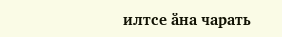илтсе ӑна чарать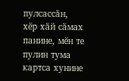пулсассӑн, хӗр хӑй сӑмах панине, мӗн те пулин тума картса хунине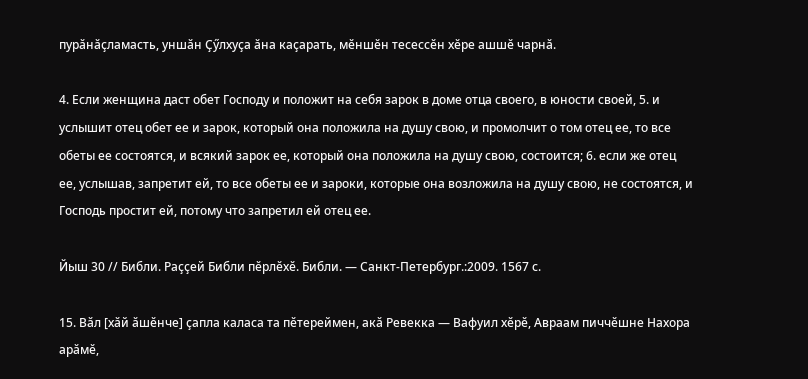пурӑнӑҫламасть, уншӑн Ҫӳлхуҫа ӑна каҫарать, мӗншӗн тесессӗн хӗре ашшӗ чарнӑ.

4. Если женщина даст обет Господу и положит на себя зарок в доме отца своего, в юности своей, 5. и услышит отец обет ее и зарок, который она положила на душу свою, и промолчит о том отец ее, то все обеты ее состоятся, и всякий зарок ее, который она положила на душу свою, состоится; 6. если же отец ее, услышав, запретит ей, то все обеты ее и зароки, которые она возложила на душу свою, не состоятся, и Господь простит ей, потому что запретил ей отец ее.

Йыш 30 // Библи. Раҫҫей Библи пӗрлӗхӗ. Библи. — Санкт-Петербург.:2009. 1567 с.

15. Вӑл [хӑй ӑшӗнче] ҫапла каласа та пӗтереймен, акӑ Ревекка — Вафуил хӗрӗ, Авраам пиччӗшне Нахора арӑмӗ,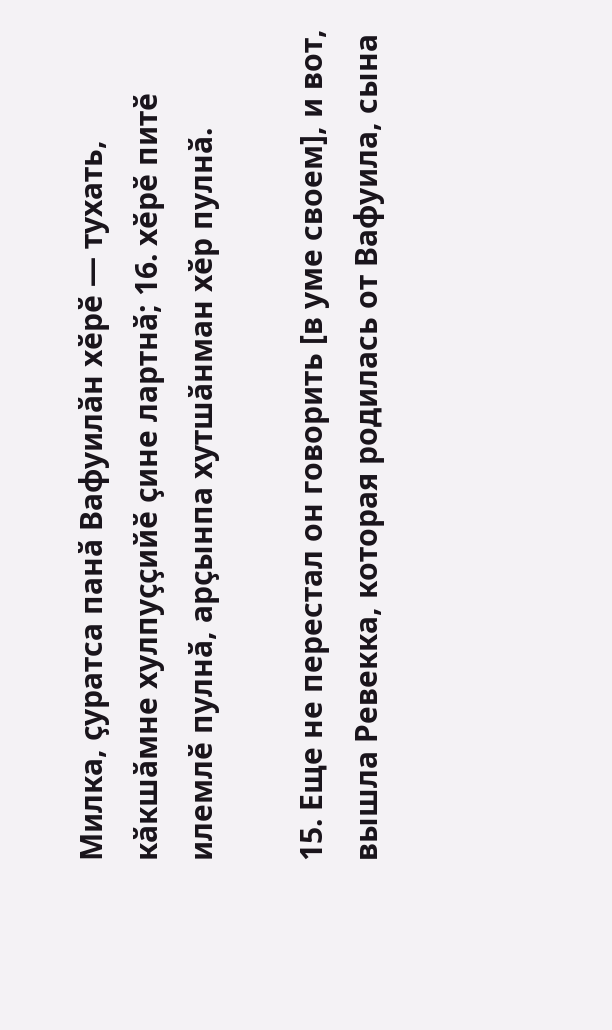Милка, ҫуратса панӑ Вафуилӑн хӗрӗ — тухать, кӑкшӑмне хулпуҫҫийӗ ҫине лартнӑ; 16. хӗрӗ питӗ илемлӗ пулнӑ, арҫынпа хутшӑнман хӗр пулнӑ.

15. Еще не перестал он говорить [в уме своем], и вот, вышла Ревекка, которая родилась от Вафуила, сына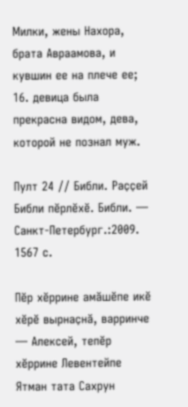Милки, жены Нахора, брата Авраамова, и кувшин ее на плече ее; 16. девица была прекрасна видом, дева, которой не познал муж.

Пулт 24 // Библи. Раҫҫей Библи пӗрлӗхӗ. Библи. — Санкт-Петербург.:2009. 1567 с.

Пӗр хӗррине амӑшӗпе икӗ хӗрӗ вырнаҫнӑ, варринче — Алексей, тепӗр хӗррине Левентейпе Ятман тата Сахрун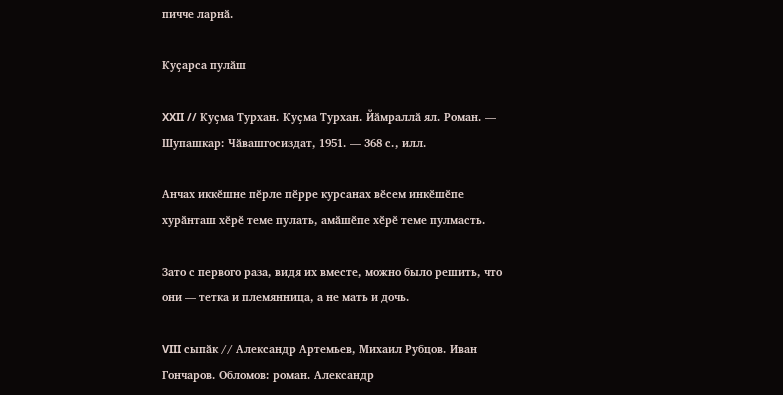пичче ларнӑ.

Куҫарса пулӑш

XXII // Куҫма Турхан. Куҫма Турхан. Йӑмраллӑ ял. Роман. — Шупашкар: Чӑвашгосиздат, 1951. — 368 с., илл.

Анчах иккӗшне пӗрле пӗрре курсанах вӗсем инкӗшӗпе хурӑнташ хӗрӗ теме пулать, амӑшӗпе хӗрӗ теме пулмасть.

Зато с первого раза, видя их вместе, можно было решить, что они — тетка и племянница, а не мать и дочь.

VIII сыпӑк // Александр Артемьев, Михаил Рубцов. Иван Гончаров. Обломов: роман. Александр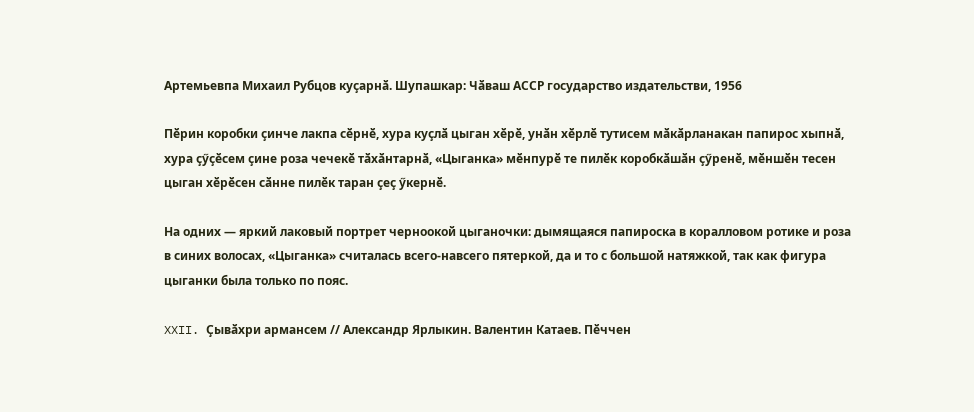Артемьевпа Михаил Рубцов куҫарнӑ. Шупашкар: Чӑваш АССР государство издательстви, 1956

Пӗрин коробки ҫинче лакпа сӗрнӗ, хура куҫлӑ цыган хӗрӗ, унӑн хӗрлӗ тутисем мӑкӑрланакан папирос хыпнӑ, хура ҫӳҫӗсем ҫине роза чечекӗ тӑхӑнтарнӑ, «Цыганка» мӗнпурӗ те пилӗк коробкӑшӑн ҫӳренӗ, мӗншӗн тесен цыган хӗрӗсен сӑнне пилӗк таран ҫеҫ ӳкернӗ.

На одних — яркий лаковый портрет черноокой цыганочки: дымящаяся папироска в коралловом ротике и роза в синих волосах, «Цыганка» считалась всего-навсего пятеркой, да и то с большой натяжкой, так как фигура цыганки была только по пояс.

XXII. Ҫывӑхри армансем // Александр Ярлыкин. Валентин Катаев. Пӗччен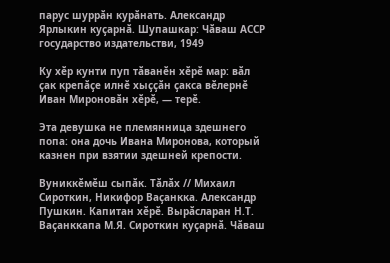парус шуррӑн курӑнать. Александр Ярлыкин куҫарнӑ. Шупашкар: Чӑваш АССР государство издательстви, 1949

Ку хӗр кунти пуп тӑванӗн хӗрӗ мар: вӑл ҫак крепӑҫе илнӗ хыҫҫӑн ҫакса вӗлернӗ Иван Мироновӑн хӗрӗ, — терӗ.

Эта девушка не племянница здешнего попа: она дочь Ивана Миронова, который казнен при взятии здешней крепости.

Вуниккӗмӗш сыпӑк. Тӑлӑх // Михаил Сироткин, Никифор Ваҫанкка. Александр Пушкин. Капитан хӗрӗ. Вырӑсларан Н.Т. Ваҫанккапа М.Я. Сироткин куҫарнӑ. Чӑваш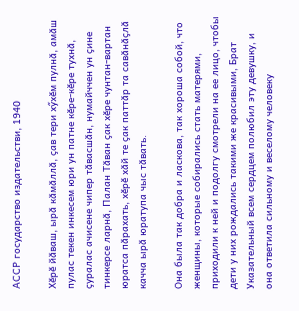АССР государство издательстви, 1940

Хӗрӗ йӑваш, ырӑ кӑмӑллӑ, ҫав тери хӳхӗм пулнӑ, амӑш пулас текен инкесем юри ун патне кӗре-кӗре тухнӑ, ҫуралас ачисене чипер тӑвасшӑн, нумайччен ун ҫине тинкерсе ларнӑ, Палан Тӑван ҫак хӗре чунтан-вартан юратса пӑрахать, хӗрӗ хӑй те ҫак паттӑр та савӑнӑҫлӑ качча ырӑ юратупа чыс тӑвать.

Она была так добра и ласкова, так хороша собой, что женщины, которые собирались стать матерями, приходили к ней и подолгу смотрели на ее лицо, чтобы дети у них рождались такими же красивыми, Брат Указательный всем сердцем полюбил эту девушку, и она ответила сильному и веселому человеку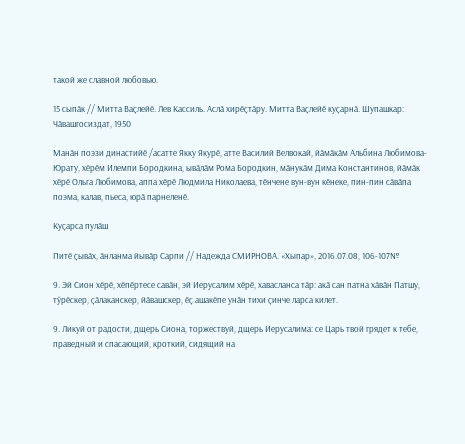такой же славной любовью.

15 сыпӑк // Митта Ваҫлейӗ. Лев Кассиль. Аслӑ хирӗҫтӑру. Митта Ваҫлейӗ куҫарнӑ. Шупашкар: Чӑвашгосиздат, 1950

Манӑн поэзи династийӗ /асатте Якку Якурӗ, атте Василий Велвокай, йӑмӑкӑм Альбина Любимова-Юрату, хӗрӗм Илемпи Бородкина, ывӑлӑм Рома Бородкин, мӑнукӑм Дима Константинов, йӑмӑк хӗрӗ Ольга Любимова, аппа хӗрӗ Людмила Николаева, тӗнчене вун-вун кӗнеке, пин-пин сӑвӑпа поэма, калав, пьеса, юрӑ парнеленӗ.

Куҫарса пулӑш

Питӗ ҫывӑх, ӑнланма йывӑр Сарпи // Надежда СМИРНОВА. «Хыпар», 2016.07.08, 106-107№

9. Эй Сион хӗрӗ, хӗпӗртесе савӑн, эй Иерусалим хӗрӗ, хавасланса тӑр: акӑ сан патна хӑвӑн Патшу, тӳрӗскер, ҫӑлаканскер, йӑвашскер, ӗҫ ашакӗпе унӑн тихи ҫинче ларса килет.

9. Ликуй от радости, дщерь Сиона, торжествуй, дщерь Иерусалима: се Царь твой грядет к тебе, праведный и спасающий, кроткий, сидящий на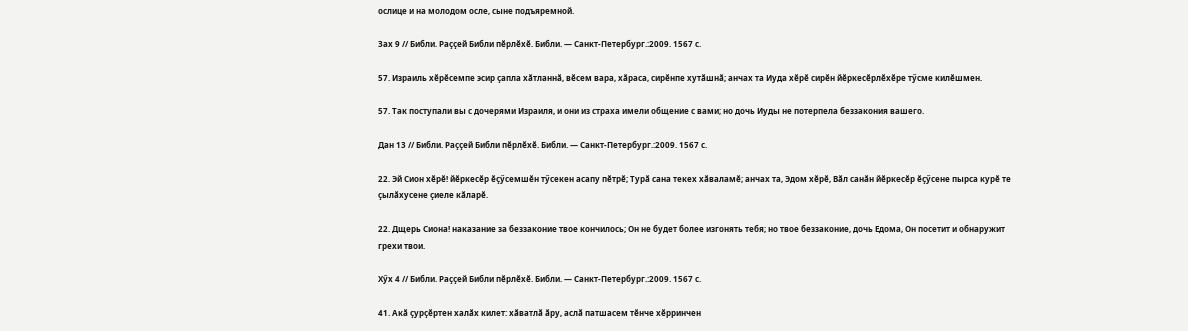ослице и на молодом осле, сыне подъяремной.

Зах 9 // Библи. Раҫҫей Библи пӗрлӗхӗ. Библи. — Санкт-Петербург.:2009. 1567 с.

57. Израиль хӗрӗсемпе эсир ҫапла хӑтланнӑ, вӗсем вара, хӑраса, сирӗнпе хутӑшнӑ; анчах та Иуда хӗрӗ сирӗн йӗркесӗрлӗхӗре тӳсме килӗшмен.

57. Так поступали вы с дочерями Израиля, и они из страха имели общение с вами; но дочь Иуды не потерпела беззакония вашего.

Дан 13 // Библи. Раҫҫей Библи пӗрлӗхӗ. Библи. — Санкт-Петербург.:2009. 1567 с.

22. Эй Сион хӗрӗ! йӗркесӗр ӗҫӳсемшӗн тӳсекен асапу пӗтрӗ; Турӑ сана текех хӑваламӗ; анчах та, Эдом хӗрӗ, Вӑл санӑн йӗркесӗр ӗҫӳсене пырса курӗ те ҫылӑхусене ҫиеле кӑларӗ.

22. Дщерь Сиона! наказание за беззаконие твое кончилось; Он не будет более изгонять тебя; но твое беззаконие, дочь Едома, Он посетит и обнаружит грехи твои.

Хӳх 4 // Библи. Раҫҫей Библи пӗрлӗхӗ. Библи. — Санкт-Петербург.:2009. 1567 с.

41. Акӑ ҫурҫӗртен халӑх килет: хӑватлӑ ӑру, аслӑ патшасем тӗнче хӗрринчен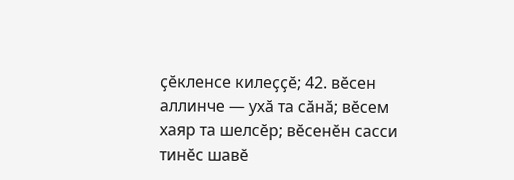ҫӗкленсе килеҫҫӗ; 42. вӗсен аллинче — ухӑ та сӑнӑ; вӗсем хаяр та шелсӗр; вӗсенӗн сасси тинӗс шавӗ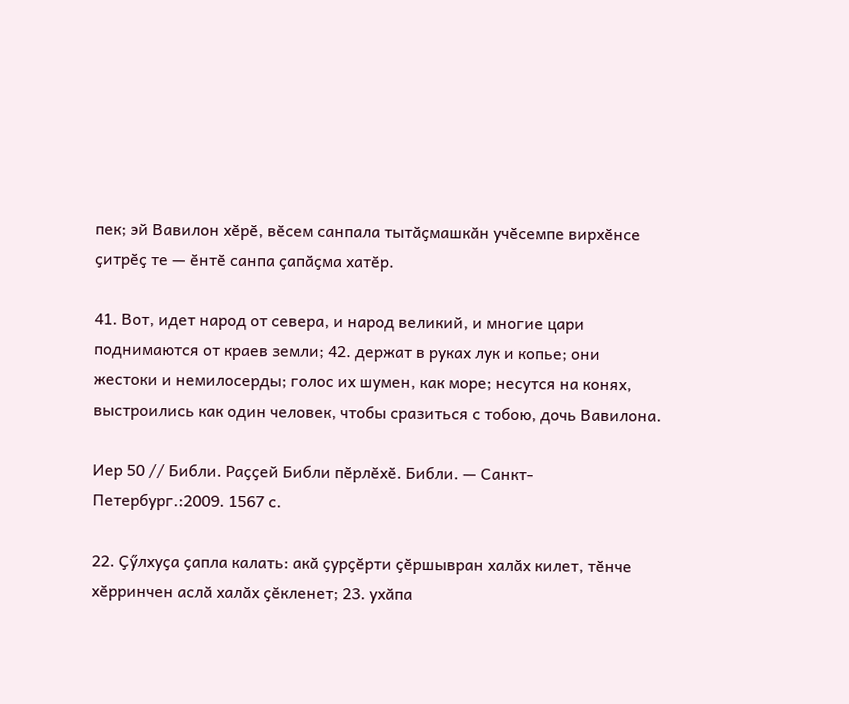пек; эй Вавилон хӗрӗ, вӗсем санпала тытӑҫмашкӑн учӗсемпе вирхӗнсе ҫитрӗҫ те — ӗнтӗ санпа ҫапӑҫма хатӗр.

41. Вот, идет народ от севера, и народ великий, и многие цари поднимаются от краев земли; 42. держат в руках лук и копье; они жестоки и немилосерды; голос их шумен, как море; несутся на конях, выстроились как один человек, чтобы сразиться с тобою, дочь Вавилона.

Иер 50 // Библи. Раҫҫей Библи пӗрлӗхӗ. Библи. — Санкт-Петербург.:2009. 1567 с.

22. Ҫӳлхуҫа ҫапла калать: акӑ ҫурҫӗрти ҫӗршывран халӑх килет, тӗнче хӗрринчен аслӑ халӑх ҫӗкленет; 23. ухӑпа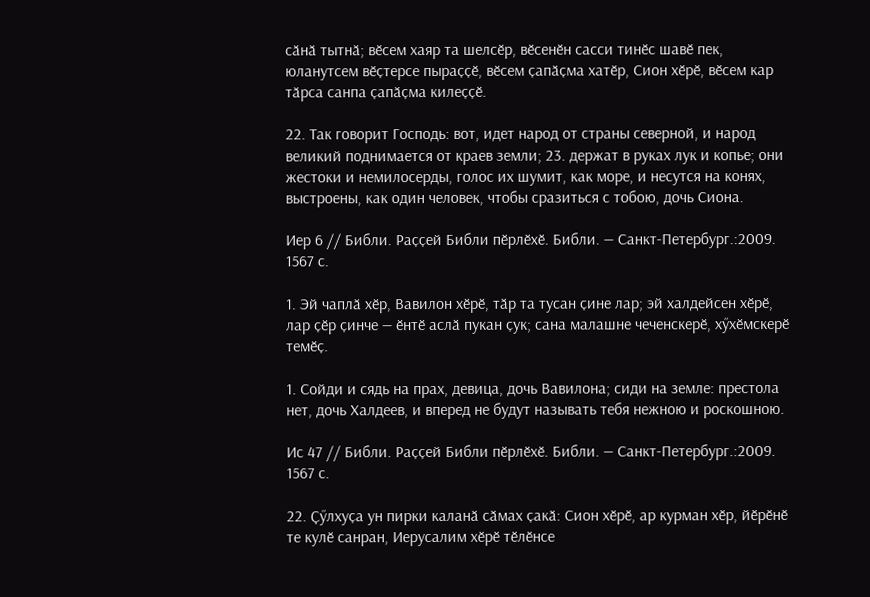сӑнӑ тытнӑ; вӗсем хаяр та шелсӗр, вӗсенӗн сасси тинӗс шавӗ пек, юланутсем вӗҫтерсе пыраҫҫӗ, вӗсем ҫапӑҫма хатӗр, Сион хӗрӗ, вӗсем кар тӑрса санпа ҫапӑҫма килеҫҫӗ.

22. Так говорит Господь: вот, идет народ от страны северной, и народ великий поднимается от краев земли; 23. держат в руках лук и копье; они жестоки и немилосерды, голос их шумит, как море, и несутся на конях, выстроены, как один человек, чтобы сразиться с тобою, дочь Сиона.

Иер 6 // Библи. Раҫҫей Библи пӗрлӗхӗ. Библи. — Санкт-Петербург.:2009. 1567 с.

1. Эй чаплӑ хӗр, Вавилон хӗрӗ, тӑр та тусан ҫине лар; эй халдейсен хӗрӗ, лар ҫӗр ҫинче — ӗнтӗ аслӑ пукан ҫук; сана малашне чеченскерӗ, хӳхӗмскерӗ темӗҫ.

1. Сойди и сядь на прах, девица, дочь Вавилона; сиди на земле: престола нет, дочь Халдеев, и вперед не будут называть тебя нежною и роскошною.

Ис 47 // Библи. Раҫҫей Библи пӗрлӗхӗ. Библи. — Санкт-Петербург.:2009. 1567 с.

22. Ҫӳлхуҫа ун пирки каланӑ сӑмах ҫакӑ: Сион хӗрӗ, ар курман хӗр, йӗрӗнӗ те кулӗ санран, Иерусалим хӗрӗ тӗлӗнсе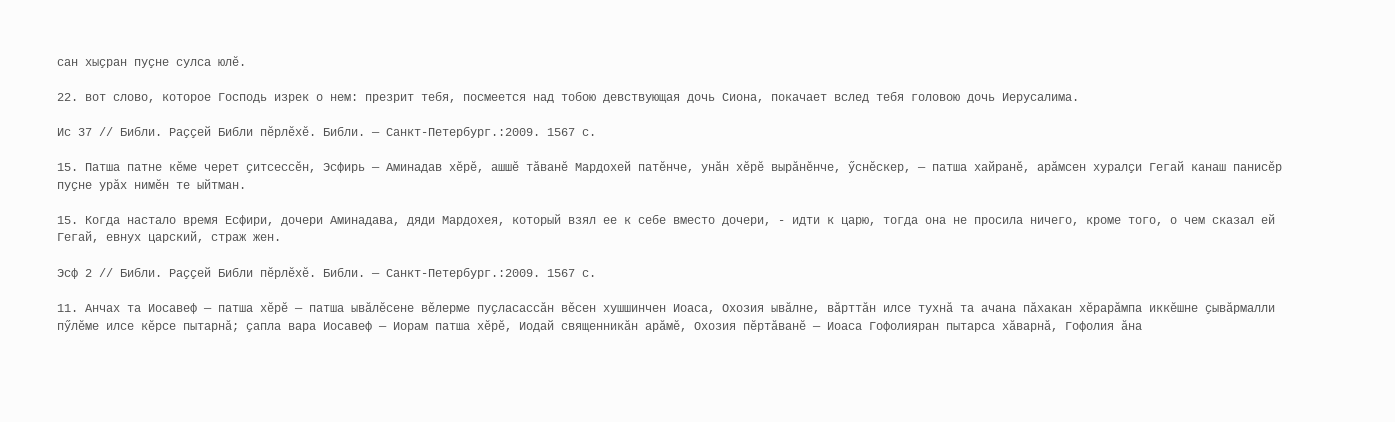сан хыҫран пуҫне сулса юлӗ.

22. вот слово, которое Господь изрек о нем: презрит тебя, посмеется над тобою девствующая дочь Сиона, покачает вслед тебя головою дочь Иерусалима.

Ис 37 // Библи. Раҫҫей Библи пӗрлӗхӗ. Библи. — Санкт-Петербург.:2009. 1567 с.

15. Патша патне кӗме черет ҫитсессӗн, Эсфирь — Аминадав хӗрӗ, ашшӗ тӑванӗ Мардохей патӗнче, унӑн хӗрӗ вырӑнӗнче, ӳснӗскер, — патша хайранӗ, арӑмсен хуралҫи Гегай канаш панисӗр пуҫне урӑх нимӗн те ыйтман.

15. Когда настало время Есфири, дочери Аминадава, дяди Мардохея, который взял ее к себе вместо дочери, - идти к царю, тогда она не просила ничего, кроме того, о чем сказал ей Гегай, евнух царский, страж жен.

Эсф 2 // Библи. Раҫҫей Библи пӗрлӗхӗ. Библи. — Санкт-Петербург.:2009. 1567 с.

11. Анчах та Иосавеф — патша хӗрӗ — патша ывӑлӗсене вӗлерме пуҫласассӑн вӗсен хушшинчен Иоаса, Охозия ывӑлне, вӑрттӑн илсе тухнӑ та ачана пӑхакан хӗрарӑмпа иккӗшне ҫывӑрмалли пӳлӗме илсе кӗрсе пытарнӑ; ҫапла вара Иосавеф — Иорам патша хӗрӗ, Иодай священникӑн арӑмӗ, Охозия пӗртӑванӗ — Иоаса Гофолияран пытарса хӑварнӑ, Гофолия ӑна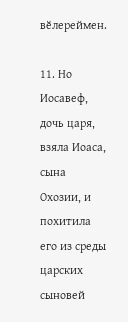вӗлереймен.

11. Но Иосавеф, дочь царя, взяла Иоаса, сына Охозии, и похитила его из среды царских сыновей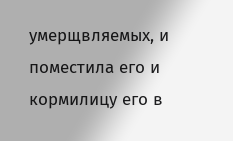умерщвляемых, и поместила его и кормилицу его в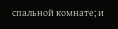спальной комнате; и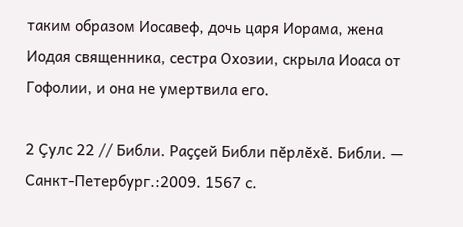таким образом Иосавеф, дочь царя Иорама, жена Иодая священника, сестра Охозии, скрыла Иоаса от Гофолии, и она не умертвила его.

2 Ҫулс 22 // Библи. Раҫҫей Библи пӗрлӗхӗ. Библи. — Санкт-Петербург.:2009. 1567 с.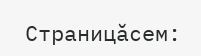Страницăсем: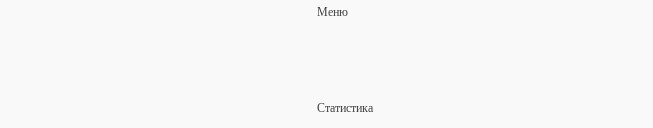Меню



Статистика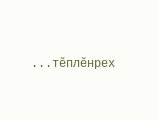...тĕплӗнрех